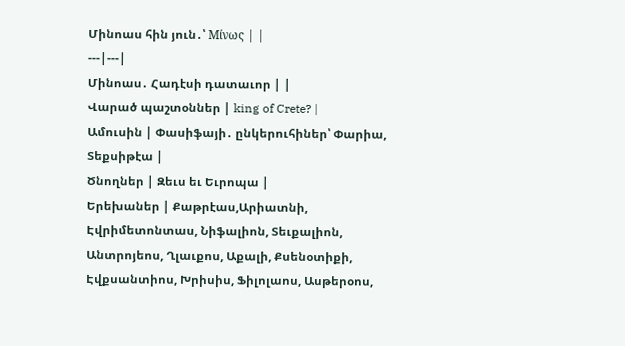Մինոաս հին յուն․՝ Μίνως | |
---|---|
Մինոաս․ Հադէսի դատաւոր | |
Վարած պաշտօններ | king of Crete? |
Ամուսին | Փասիֆայի․ ընկերուհիներ՝ Փարիա, Տեքսիթէա |
Ծնողներ | Զեւս եւ Եւրոպա |
Երեխաներ | Քաթրէաս,Արիատնի, Էվրիմետոնտաս, Նիֆալիոն, Տեւքալիոն, Անտրոյեոս, Ղլաւքոս, Աքալի, Քսենօտիքի, Էվքսանտիոս, Խրիսիս, Ֆիլոլաոս, Ասթերօոս,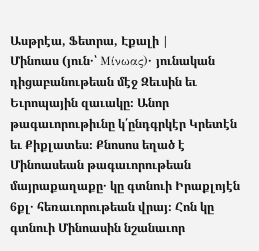Ասթրէա, Ֆետրա, Էքալի |
Մինոաս (յուն․՝ Μίνωας)․ յունական դիցաբանութեան մէջ Զեւսին եւ Եւրոպային զաւակը։ Անոր թագաւորութիւնը կ՛ընդգրկէր Կրետէն եւ Քիքլատես։ Քնոսոս եղած է Մինոասեան թագաւորութեան մայրաքաղաքը․ կը գտնուի Իրաքլոյէն 6քլ․ հեռաւորութեան վրայ։ Հոն կը գտնուի Մինոասին նշանաւոր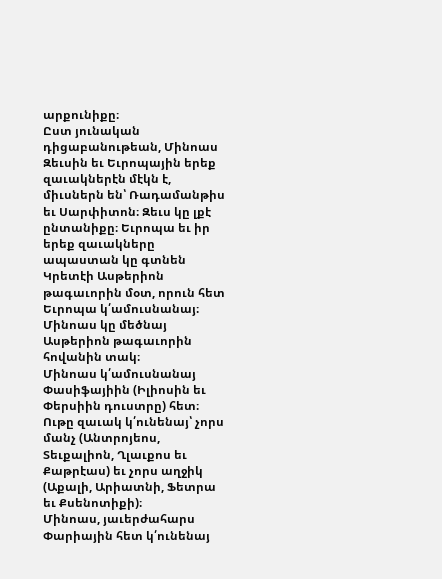արքունիքը։
Ըստ յունական դիցաբանութեան, Մինոաս Զեւսին եւ Եւրոպային երեք զաւակներէն մէկն է, միւսներն են՝ Ռադամանթիս եւ Սարփիտոն։ Զեւս կը լքէ ընտանիքը։ Եւրոպա եւ իր երեք զաւակները ապաստան կը գտնեն Կրետէի Ասթերիոն թագաւորին մօտ, որուն հետ Եւրոպա կ՛ամուսնանայ։ Մինոաս կը մեծնայ Ասթերիոն թագաւորին հովանին տակ։
Մինոաս կ՛ամուսնանայ Փասիֆայիին (Իլիոսին եւ Փերսիին դուստրը) հետ։ Ութը զաւակ կ՛ունենայ՝ չորս մանչ (Անտրոյեոս, Տեւքալիոն, Ղլաւքոս եւ Քաթրէաս) եւ չորս աղջիկ (Աքալի, Արիատնի, Ֆետրա եւ Քսենոտիքի)։
Մինոաս, յաւերժահարս Փարիային հետ կ՛ունենայ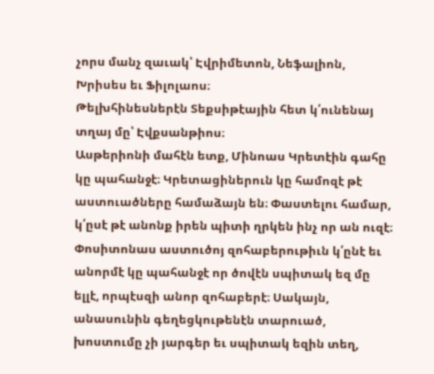չորս մանչ զաւակ՝ Էվրիմետոն, Նեֆալիոն, Խրիսես եւ Ֆիլոլաոս։
Թելխհինեսներէն Տեքսիթէային հետ կ՛ունենայ տղայ մը՝ Էվքսանթիոս։
Ասթերիոնի մահէն ետք, Մինոաս Կրետէին գահը կը պահանջէ։ Կրետացիներուն կը համոզէ թէ աստուածները համաձայն են։ Փաստելու համար, կ՛ըսէ թէ անոնք իրեն պիտի ղրկեն ինչ որ ան ուզէ։ Փոսիտոնաս աստուծոյ զոհաբերութիւն կ՛ընէ եւ անորմէ կը պահանջէ որ ծովէն սպիտակ եզ մը ելլէ, որպէսզի անոր զոհաբերէ։ Սակայն, անասունին գեղեցկութենէն տարուած, խոստումը չի յարգեր եւ սպիտակ եզին տեղ,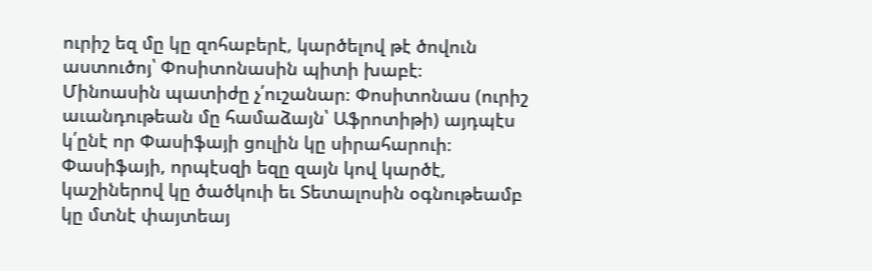ուրիշ եզ մը կը զոհաբերէ, կարծելով թէ ծովուն աստուծոյ՝ Փոսիտոնասին պիտի խաբէ։
Մինոասին պատիժը չ՛ուշանար։ Փոսիտոնաս (ուրիշ աւանդութեան մը համաձայն՝ Աֆրոտիթի) այդպէս կ՛ընէ որ Փասիֆայի ցուլին կը սիրահարուի։ Փասիֆայի, որպէսզի եզը զայն կով կարծէ, կաշիներով կը ծածկուի եւ Տետալոսին օգնութեամբ կը մտնէ փայտեայ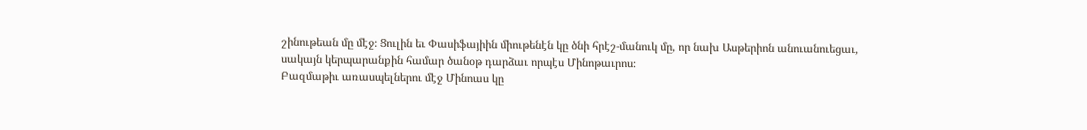շինութեան մը մէջ։ Ցուլին եւ Փասիֆայիին միութենէն կը ծնի հրէշ-մանուկ մը, որ նախ Ասթերիոն անուանուեցաւ, սակայն կերպարանքին համար ծանօթ դարձաւ որպէս Մինոթաւրոս։
Բազմաթիւ առասպելներու մէջ Մինոաս կը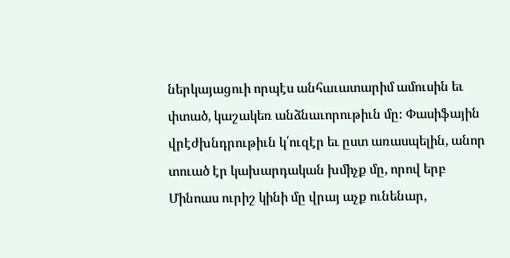ներկայացուի որպէս անհաւատարիմ ամուսին եւ փտած, կաշակեռ անձնաւորութիւն մը։ Փասիֆային վրէժխնդրութիւն կ՛ուզէր եւ ըստ առասպելին, անոր տուած էր կախարդական խմիչք մը, որով երբ Մինոաս ուրիշ կինի մը վրայ աչք ունենար,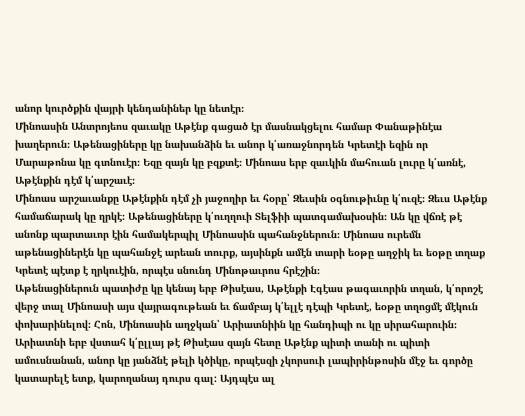անոր կուրծքին վայրի կենդանիներ կը նետէր։
Մինոասին Անտրոյեոս զաւակը Աթէնք գացած էր մասնակցելու համար Փանաթինէա խաղերուն։ Աթենացիները կը նախանձին եւ անոր կ՛առաջնորդեն Կրետէի եզին որ Մարաթոնա կը գտնուէր։ Եզը զայն կը բզքտէ։ Մինոաս երբ զաւկին մահուան լուրը կ՛առնէ, Աթէնքին դէմ կ՛արշաւէ։
Մինոաս արշաւանքը Աթէնքին դէմ չի յաջողիր եւ հօրը՝ Զեւսին օգնութիւնը կ՛ուզէ։ Զեւս Աթէնք համաճարակ կը ղրկէ։ Աթենացիները կ՛ուղղուի Տելֆիի պատգամախօսին։ Ան կը վճռէ թէ անոնք պարտաւոր էին համակերպիլ Մինոասին պահանջներուն։ Մինոաս ուրեմն աթենացիներէն կը պահանջէ արեան տուրք, այսինքն ամէն տարի եօթը աղջիկ եւ եօթը տղաք Կրետէ պէտք է ղրկուէին, որպէս սնունդ Մինոթաւրոս հրէշին։
Աթենացիներուն պատիժը կը կենայ երբ Թիսէաս, Աթէնքի Էգէաս թագաւորին տղան, կ՛որոշէ վերջ տալ Մինոասի այս վայրագութեան եւ ճամբայ կ՛ելլէ դէպի Կրետէ, եօթը տղոցմէ մէկուն փոխարինելով։ Հոն, Մինոասին աղջկան՝ Արիատնիին կը հանդիպի ու կը սիրահարուին։ Արիատնի երբ վստահ կ՛ըլլայ թէ Թիսէաս զայն հետը Աթէնք պիտի տանի ու պիտի ամուսնանան, անոր կը յանձնէ թելի կծիկը, որպէսզի չկորսուի լապիրինթոսին մէջ եւ գործը կատարելէ ետք, կարողանայ դուրս գալ: Այդպէս ալ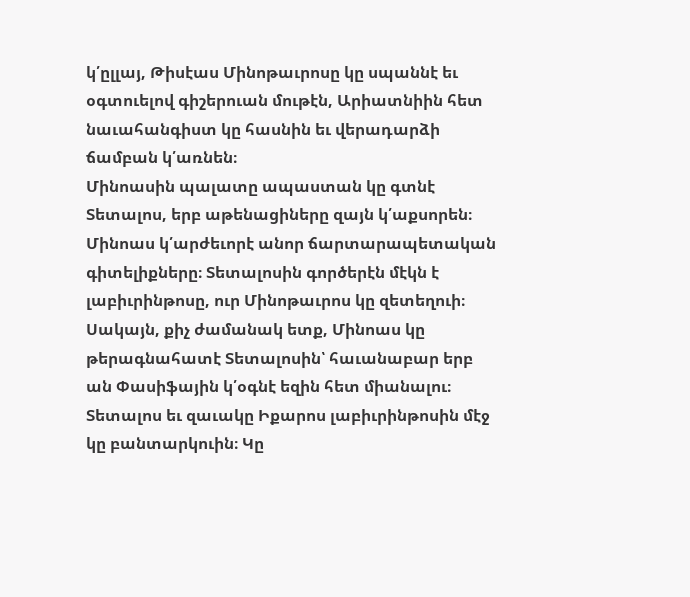կ՛ըլլայ, Թիսէաս Մինոթաւրոսը կը սպաննէ եւ օգտուելով գիշերուան մութէն, Արիատնիին հետ նաւահանգիստ կը հասնին եւ վերադարձի ճամբան կ՛առնեն։
Մինոասին պալատը ապաստան կը գտնէ Տետալոս, երբ աթենացիները զայն կ՛աքսորեն։ Մինոաս կ՛արժեւորէ անոր ճարտարապետական գիտելիքները։ Տետալոսին գործերէն մէկն է լաբիւրինթոսը, ուր Մինոթաւրոս կը զետեղուի։ Սակայն, քիչ ժամանակ ետք, Մինոաս կը թերագնահատէ Տետալոսին՝ հաւանաբար երբ ան Փասիֆային կ՛օգնէ եզին հետ միանալու։ Տետալոս եւ զաւակը Իքարոս լաբիւրինթոսին մէջ կը բանտարկուին։ Կը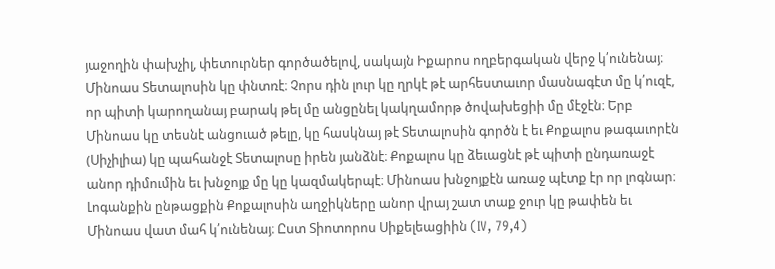յաջողին փախչիլ, փետուրներ գործածելով, սակայն Իքարոս ողբերգական վերջ կ՛ունենայ։
Մինոաս Տետալոսին կը փնտռէ։ Չորս դին լուր կը ղրկէ թէ արհեստաւոր մասնագէտ մը կ՛ուզէ, որ պիտի կարողանայ բարակ թել մը անցընել կակղամորթ ծովախեցիի մը մէջէն։ Երբ Մինոաս կը տեսնէ անցուած թելը, կը հասկնայ թէ Տետալոսին գործն է եւ Քոքալոս թագաւորէն (Սիչիլիա) կը պահանջէ Տետալոսը իրեն յանձնէ։ Քոքալոս կը ձեւացնէ թէ պիտի ընդառաջէ անոր դիմումին եւ խնջոյք մը կը կազմակերպէ։ Մինոաս խնջոյքէն առաջ պէտք էր որ լոգնար։ Լոգանքին ընթացքին Քոքալոսին աղջիկները անոր վրայ շատ տաք ջուր կը թափեն եւ Մինոաս վատ մահ կ՛ունենայ։ Ըստ Տիոտորոս Սիքելեացիին (IV, 79,4)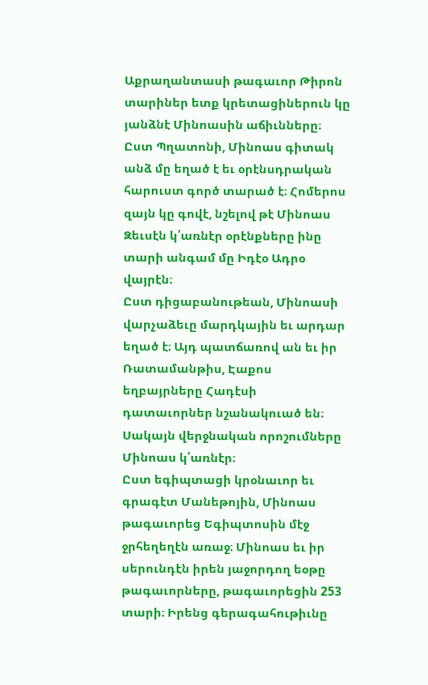Աքրաղանտասի թագաւոր Թիրոն տարիներ ետք կրետացիներուն կը յանձնէ Մինոասին աճիւնները։
Ըստ Պղատոնի, Մինոաս գիտակ անձ մը եղած է եւ օրէնսդրական հարուստ գործ տարած է։ Հոմերոս զայն կը գովէ, նշելով թէ Մինոաս Զեւսէն կ՛առնէր օրէնքները ինը տարի անգամ մը Իդէօ Ադրօ վայրէն։
Ըստ դիցաբանութեան, Մինոասի վարչաձեւը մարդկային եւ արդար եղած է։ Այդ պատճառով ան եւ իր Ռատամանթիս, Էաքոս եղբայրները Հադէսի դատաւորներ նշանակուած են։ Սակայն վերջնական որոշումները Մինոաս կ՛առնէր։
Ըստ եգիպտացի կրօնաւոր եւ գրագէտ Մանեթոյին, Մինոաս թագաւորեց Եգիպտոսին մէջ ջրհեղեղէն առաջ։ Մինոաս եւ իր սերունդէն իրեն յաջորդող եօթը թագաւորները, թագաւորեցին 253 տարի։ Իրենց գերագահութիւնը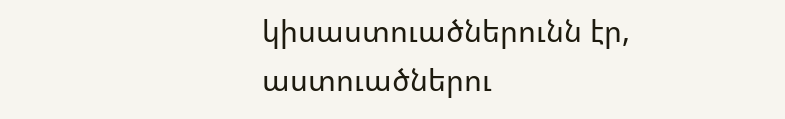կիսաստուածներունն էր, աստուածներու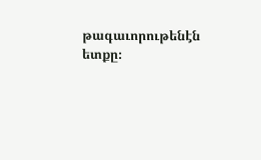թագաւորութենէն ետքը։